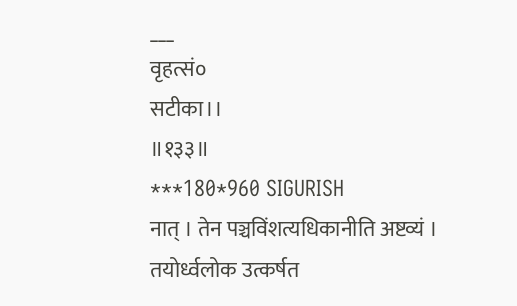___
वृहत्सं०
सटीका।।
॥१३३॥
***180*960 SIGURISH
नात् । तेन पञ्चविंशत्यधिकानीति अष्टव्यं । तयोर्ध्वलोक उत्कर्षत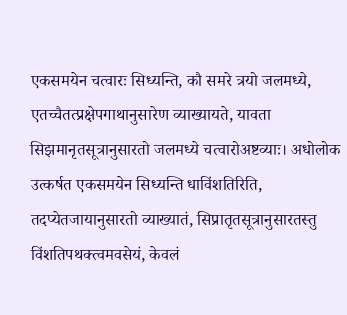एकसमयेन चत्वारः सिध्यन्ति, कौ समरे त्रयो जलमध्ये, एतच्चैतत्प्रक्षेपगाथानुसारेण व्याख्यायते, यावता सिझमानृतसूत्रानुसारतो जलमध्ये चत्वारोअष्टव्याः। अधोलोक उत्कर्षत एकसमयेन सिध्यन्ति धाविंशतिरिति, तदप्येतजायानुसारतो व्याख्यातं, सिप्रातृतसूत्रानुसारतस्तु विंशतिपथक्त्वमवसेयं, केवलं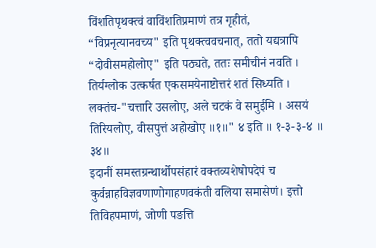विंशतिपृथक्त्वं वाविंशतिप्रमाणं तत्र गृहीतं, “विप्रनृत्यानवच्य" इति पृथक्त्ववचनात्, ततो यद्यत्रापि “दोवीसमहोलोए" इति पठ्यते, ततः समीचीनं नवति । तिर्यग्लोक उत्कर्षत एकसमयेनाष्टोत्तरं शतं सिध्यति । लक्तंच-"चत्तारि उसलोए, अले चटकं वे समुईमि । असयं तिरियलोए, वीसपुत्तं अहोखोए ॥१॥" ४ इति ॥ १-३-३-४ ॥ ३४॥
इदानीं समस्तग्रन्थार्थोपसंहारं वक्तव्यशेषोपदेपं च कुर्वन्नाहविज्ञवणाणोगाहणवकंती वलिया समासेणं। इत्तो तिविहपमाणं, जोणी पङत्ति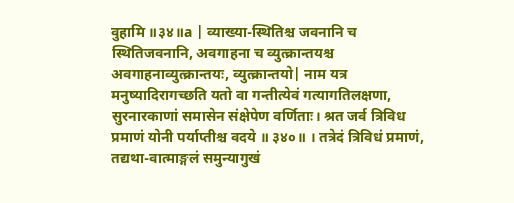वुहामि ॥३४॥a | व्याख्या-स्थितिश्च जवनानि च स्थितिजवनानि, अवगाहना च व्युत्क्रान्तयश्च अवगाहनाव्युत्क्रान्तयः, व्युत्क्रान्तयो| नाम यत्र मनुष्यादिरागच्छति यतो वा गन्तीत्येवं गत्यागतिलक्षणा, सुरनारकाणां समासेन संक्षेपेण वर्णिताः। श्रत जर्व त्रिविध प्रमाणं योनी पर्याप्तीश्च वदये ॥ ३४०॥ । तत्रेदं त्रिविधं प्रमाणं, तद्यथा-वात्माङ्गलं समुन्यागुखं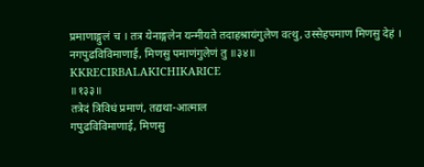प्रमाणाङ्गुलं च । तत्र येनाङ्गलेन यन्मीयते तदाहश्रायंगुलेण वत्थु, उस्सेहपमाण मिणसु देहं । नगपुढविविमाणाई, मिणसु पमाणंगुलेणं तु ॥३४॥
KKRECIRBALAKICHIKARICE
॥१३३॥
तत्रेदं त्रिविधं प्रमाणं, तद्यथा-आत्माल
गपुढविविमाणाई, मिणसु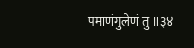पमाणंगुलेणं तु ॥३४